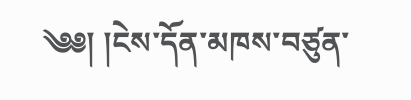༄༅། །ངེས་དོན་མཁས་བཙུན་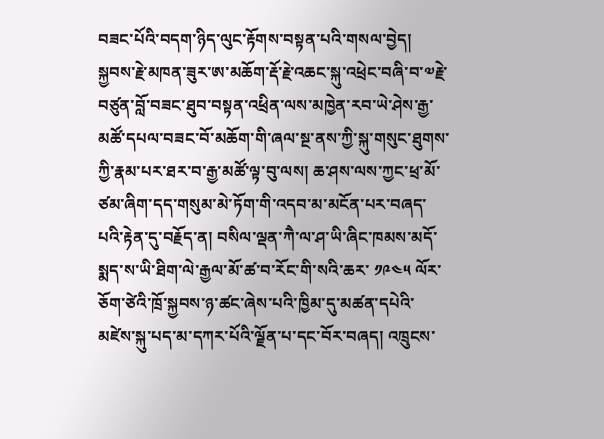བཟང་པོའི་བདག་ཉིད་ལུང་རྟོགས་བསྟན་པའི་གསལ་བྱེད། སྐྱབས་རྗེ་མཁན་ཟུར་ཨ་མཆོག་རྡོ་རྗེ་འཆང་སྐུ་འཕྲེང་བཞི་བ་༧རྗེ་བཙུན་བློ་བཟང་ཐུབ་བསྟན་འཕྲིན་ལས་མཁྱེན་རབ་ཡེ་ཤེས་རྒྱ་མཚོ་དཔལ་བཟང་བོ་མཆོག་གི་ཞལ་སྔ་ནས་ཀྱི་སྐུ་གསུང་ཐུགས་ཀྱི་རྣམ་པར་ཐར་བ་རྒྱ་མཚོ་ལྟ་བུ་ལས། ཆ་ཤས་ལས་ཀྱང་ཕྲ་མོ་ཙམ་ཞིག་དད་གསུམ་མེ་ཏོག་གི་འདབ་མ་མངོན་པར་བཞད་པའི་རྟེན་དུ་བརྗོད་ན། བསིལ་ལྡན་ཀཻ་ལ་ཤ་ཡི་ཞིང་ཁམས་མདོ་སྨད་ས་ཡི་ཐིག་ལེ་རྒྱལ་མོ་ཚ་བ་རོང་གི་སའི་ཆར་ ༡༩༤༥ ལོར་ཅོག་ཙེའི་ཁྲོ་སྐྱབས་ཉ་ཚང་ཞེས་པའི་ཁྱིམ་དུ་མཚན་དཔེའི་མཛེས་སྐུ་པད་མ་དཀར་པོའི་ལྗོན་པ་དང་བོར་བཞད། འཁྲུངས་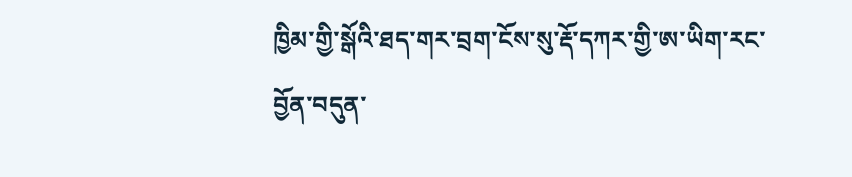ཁྱིམ་གྱི་སྒོའི་ཐད་གར་བྲག་ངོས་སུ་རྡོ་དཀར་གྱི་ཨ་ཡིག་རང་བྱོན་བདུན་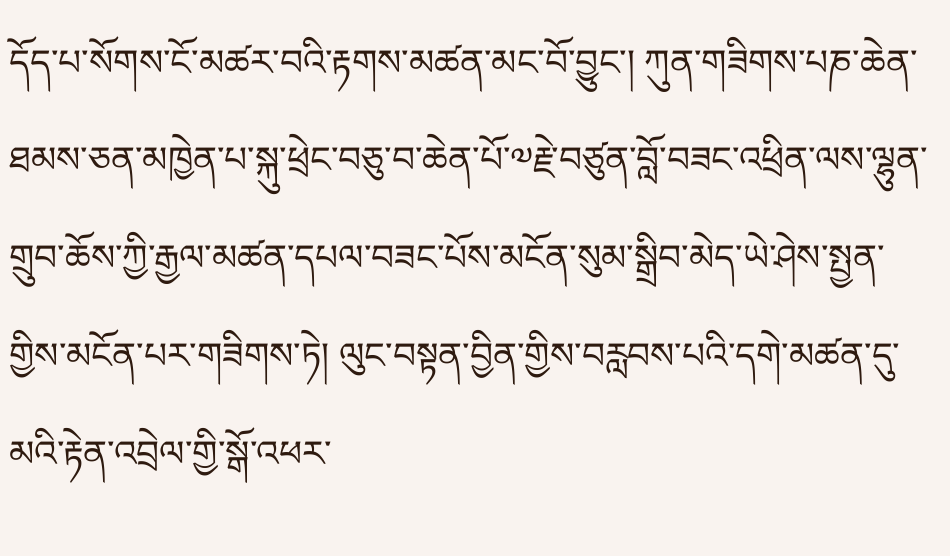དོད་པ་སོགས་ངོ་མཚར་བའི་རྟགས་མཚན་མང་བོ་བྱུང་། ཀུན་གཟིགས་པཎ་ཆེན་ཐམས་ཅན་མཁྱེན་པ་སྐུ་ཕྲེང་བཅུ་བ་ཆེན་པོ་༧རྗེ་བཙུན་བློ་བཟང་འཕྲིན་ལས་ལྷུན་གྲུབ་ཆོས་ཀྱི་རྒྱལ་མཚན་དཔལ་བཟང་པོས་མངོན་སུམ་སྒྲིབ་མེད་ཡེ་ཤེས་སྤྱན་གྱིས་མངོན་པར་གཟིགས་ཏེ། ལུང་བསྟན་བྱིན་གྱིས་བརླབས་པའི་དགེ་མཚན་དུ་མའི་རྟེན་འབྲེལ་གྱི་སྒོ་འཕར་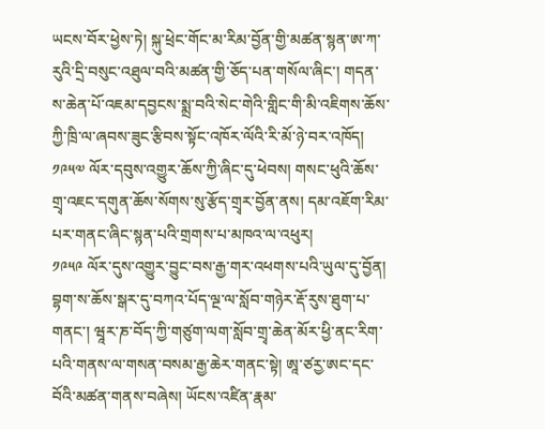ཡངས་བོར་ཕྱེས་ཏེ། སྐུ་ཕྲེང་གོང་མ་རིམ་བྱོན་གྱི་མཚན་སྙན་ཨ་ཀ་རུའི་དྲི་བསུང་འཐུལ་བའི་མཚན་གྱི་ཅོད་པན་གསོལ་ཞིང་། གདན་ས་ཆེན་པོ་འཇམ་དབྱངས་སྨྲ་བའི་སེང་གེའི་གླིང་གི་མི་འཇིགས་ཆོས་ཀྱི་ཁྲི་ལ་ཞབས་ཟུང་རྩིབས་སྟོང་འཁོར་ལོའི་རི་མོ་ཉེ་བར་འཁོད།
༡༩༥༧ ལོར་དབུས་འགྱུར་ཆོས་ཀྱི་ཞིང་དུ་ཕེབས། གསང་ཕུའི་ཆོས་གྲྭ་འཇང་དགུན་ཆོས་སོགས་སུ་རྩོད་གྲྭར་བྱོན་ནས། དམ་འཇོག་རིམ་པར་གནང་ཞིང་སྙན་པའི་གྲགས་པ་མཁའ་ལ་འཕུར།
༡༩༥༩ ལོར་དུས་འགྱུར་བྱུང་བས་རྒྱ་གར་འཕགས་པའི་ཡུལ་དུ་བྱོན། བྷག་ས་ཆོས་སྒར་དུ་བཀའ་པོད་ལྔ་ལ་སློབ་གཉེར་རྡོ་རུས་ཐུག་པ་གནང་། ཝཱར་ཎ་བོད་ཀྱི་གཙུག་ལག་སློབ་གྲྭ་ཆེན་མོར་ཕྱི་ནང་རིག་པའི་གནས་ལ་གསན་བསམ་རྒྱ་ཆེར་གནང་སྟེ། ཨཱ་ཙརྱ་ཨང་དང་བོའི་མཚན་གནས་བཞེས། ཡོངས་འཛིན་རྣམ་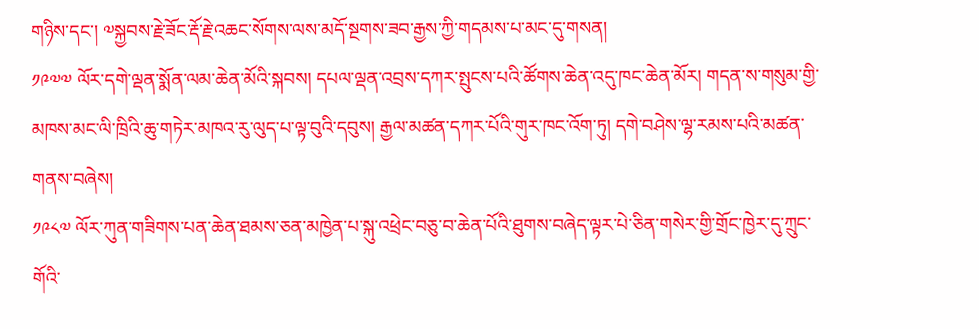གཉིས་དང་། ༧སྐྱབས་རྗེ་ཟོང་རྡོ་རྗེ་འཆང་སོགས་ལས་མདོ་སྔགས་ཟབ་རྒྱས་ཀྱི་གདམས་པ་མང་དུ་གསན།
༡༩༧༧ ལོར་དགེ་ལྡན་སྨོན་ལམ་ཆེན་མོའི་སྐབས། དཔལ་ལྡན་འབྲས་དཀར་སྤུངས་པའི་ཚོགས་ཆེན་འདུ་ཁང་ཆེན་མོར། གདན་ས་གསུམ་གྱི་མཁས་མང་ལི་ཁྲིའི་ཆུ་གཏེར་མཁའ་རུ་ལུད་པ་ལྟ་བུའི་དབུས། རྒྱལ་མཚན་དཀར་པོའི་གུར་ཁང་འོག་ཏུ། དགེ་བཤེས་ལྷ་རམས་པའི་མཚན་གནས་བཞེས།
༡༩༨༧ ལོར་ཀུན་གཟིགས་པན་ཆེན་ཐམས་ཅན་མཁྱེན་པ་སྐུ་འཕྲེང་བཅུ་བ་ཆེན་པོའི་ཐུགས་བཞེད་ལྟར་པེ་ཅིན་གསེར་གྱི་གྲོང་ཁྱེར་དུ་ཀྲུང་གོའི་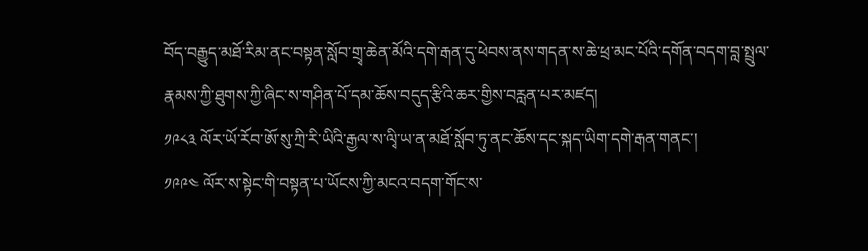བོད་བརྒྱུད་མཐོ་རིམ་ནང་བསྟན་སློབ་གྲྭ་ཆེན་མོའི་དགེ་རྒན་དུ་ཕེབས་ནས་གདན་ས་ཆེ་ཕྲ་མང་པོའི་དགོན་བདག་བླ་སྤྲུལ་རྣམས་ཀྱི་ཐུགས་ཀྱི་ཞིང་ས་གཤིན་པོ་དམ་ཆོས་བདུད་རྩིའི་ཆར་གྱིས་བརླན་པར་མཛད།
༡༩༨༣ ལོར་ཡོ་རོབ་ཨོ་སུ་ཀྲི་རི་ཡིའི་རྒྱལ་ས་ལྭི་ཡ་ན་མཐོ་སློབ་ཏུ་ནང་ཆོས་དང་སྐད་ཡིག་དགེ་རྒན་གནང་།
༡༩༩༤ ལོར་ས་སྟེང་གི་བསྟན་པ་ཡོངས་ཀྱི་མངའ་བདག་གོང་ས་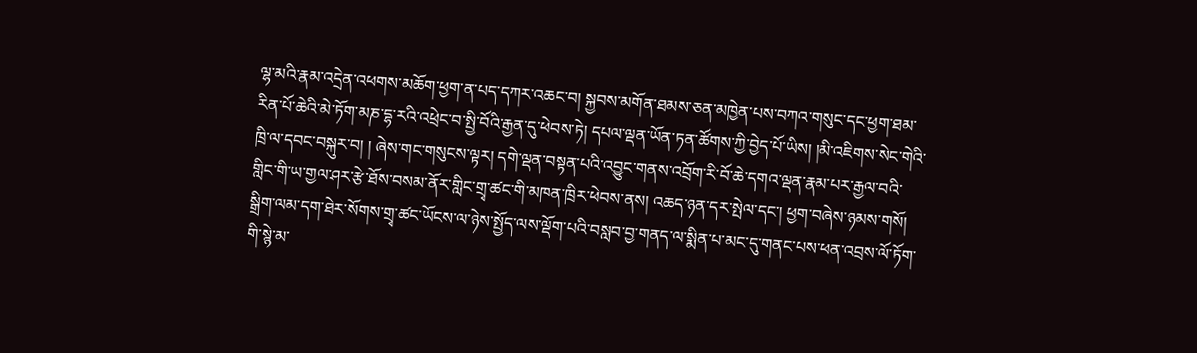ལྷ་མའི་རྣམ་འདྲེན་འཕགས་མཆོག་ཕྱག་ན་པད་དཀར་འཆང་བ། སྐྱབས་མགོན་ཐམས་ཅན་མཁྱེན་པས་བཀའ་གསུང་དང་ཕྱག་ཐམ་རིན་པོ་ཆེའི་མེ་ཏོག་མཎ་དྷ་རའི་འཕྲེང་བ་སྤྱི་བོའི་རྒྱན་དུ་ཕེབས་ཏེ། དཔལ་ལྡན་ཡོན་ཏན་ཚོགས་ཀྱི་བྱེད་པོ་ཡིས། །མི་འཇིགས་སེང་གེའི་ཁྲི་ལ་དབང་བསྐུར་བ། ། ཞེས་གང་གསུངས་ལྟར། དགེ་ལྡན་བསྟན་པའི་འབྱུང་གནས་འབྲོག་རི་བོ་ཆེ་དགའ་ལྡན་རྣམ་པར་རྒྱལ་བའི་གླིང་གི་ཡ་གྱལ་ཤར་རྩེ་ཐོས་བསམ་ནོར་གླིང་གྲྭ་ཚང་གི་མཁན་ཁྲིར་ཕེབས་ནས། འཆད་ཉན་དར་སྤེལ་དང་། ཕྱག་བཞེས་ཉམས་གསོ། སྒྲིག་ལམ་དག་ཐེར་སོགས་གྲྭ་ཚང་ཡོངས་ལ་ཉེས་སྤྱོད་ལས་ལྡོག་པའི་བསླབ་བྱ་གནད་ལ་སྨིན་པ་མང་དུ་གནང་པས་ཕན་འབྲས་ལོ་ཏོག་གི་སྙེ་མ་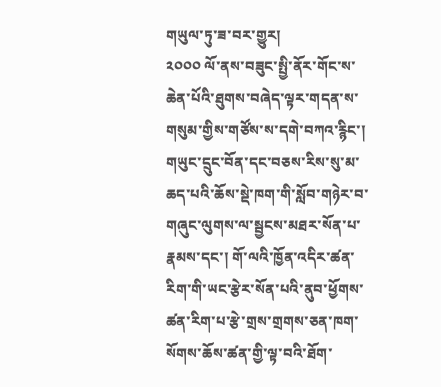གཡུལ་ཏུ་ཟ་བར་གྱུར།
༢༠༠༠ ལོ་ནས་བཟུང་སྤྱི་ནོར་གོང་ས་ཆེན་པོའི་ཐུགས་བཞེད་ལྟར་གདན་ས་གསུམ་གྱིས་གཙོས་ས་དགེ་བཀའ་རྙིང་། གཡུང་དྲུང་བོན་དང་བཅས་རིས་སུ་མ་ཆད་པའི་ཆོས་སྡེ་ཁག་གི་སློབ་གཉེར་བ་གཞུང་ལུགས་ལ་སྦྱངས་མཐར་སོན་པ་རྣམས་དང་། གོ་ལའི་ཁྱོན་འདིར་ཚན་རིག་གི་ཡང་རྩེར་སོན་པའི་ནུབ་ཕྱོགས་ཚན་རིག་པ་རྩེ་གྲས་གྲགས་ཅན་ཁག་སོགས་ཆོས་ཚན་གྱི་ལྟ་བའི་ཐོག་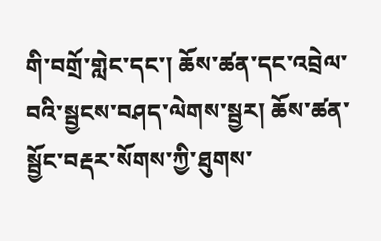གི་བགྲོ་གླེང་དང་། ཆོས་ཚན་དང་འབྲེལ་བའི་སྦྱངས་བཤད་ལེགས་སྦྱར། ཆོས་ཚན་སྦྱོང་བརྡར་སོགས་ཀྱི་ཐུགས་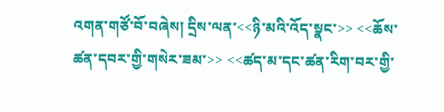འགན་གཙོ་བོ་བཞེས། དྲིས་ལན་<<ཉི་མའི་འོད་སྣང་>> <<ཆོས་ཚན་དབར་གྱི་གསེར་ཟམ་>> <<ཚད་མ་དང་ཚན་རིག་བར་གྱི་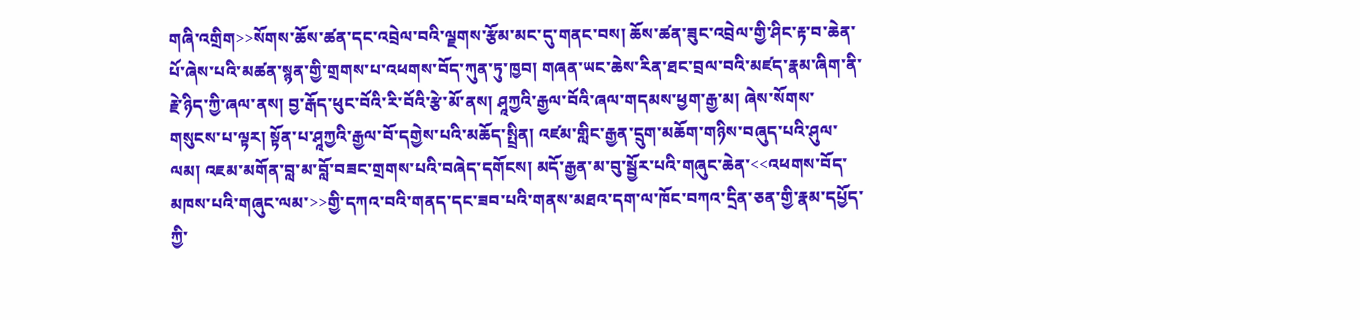གཞི་འགྲིག>>སོགས་ཆོས་ཚན་དང་འབྲེལ་བའི་ལྗགས་རྩོམ་མང་དུ་གནང་བས། ཆོས་ཚན་ཟུང་འབྲེལ་གྱི་ཤིང་རྟ་བ་ཆེན་པོ་ཞེས་པའི་མཚན་སྙན་གྱི་གྲགས་པ་འཕགས་བོད་ཀུན་ཏུ་ཁྱབ། གཞན་ཡང་ཆེས་རིན་ཐང་བྲལ་བའི་མཛད་རྣམ་ཞིག་ནི་རྗེ་ཉིད་ཀྱི་ཞལ་ནས། བྱ་རྒོད་ཕུང་བོའི་རི་བོའི་རྩེ་མོ་ནས། ཤཱཀྱའི་རྒྱལ་བོའི་ཞལ་གདམས་ཕྱག་རྒྱ་མ། ཞེས་སོགས་གསུངས་པ་ལྟར། སྟོན་པ་ཤཱཀྱའི་རྒྱལ་བོ་དགྱེས་པའི་མཆོད་སྤྲིན། འཛམ་གླིང་རྒྱན་དྲུག་མཆོག་གཉིས་བཞུད་པའི་ཤུལ་ལམ། འཇམ་མགོན་བླ་མ་བློ་བཟང་གྲགས་པའི་བཞེད་དགོངས། མདོ་རྒྱན་མ་བུ་སྦྱོར་པའི་གཞུང་ཆེན་<<འཕགས་བོད་མཁས་པའི་གཞུང་ལམ་>>གྱི་དཀའ་བའི་གནད་དང་ཟབ་པའི་གནས་མཐའ་དག་ལ་ཁོང་བཀའ་དྲིན་ཅན་གྱི་རྣམ་དཔྱོད་ཀྱི་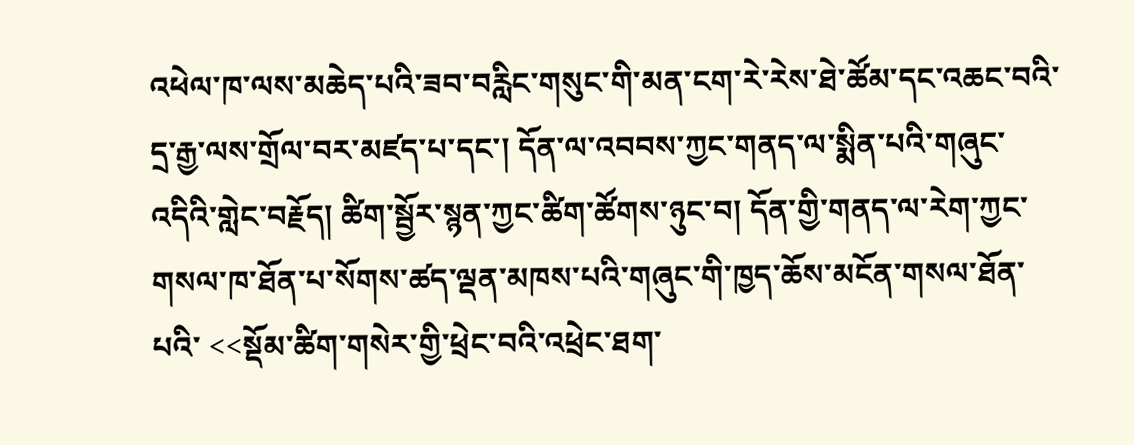འཕེལ་ཁ་ལས་མཆེད་པའི་ཟབ་བརླིང་གསུང་གི་མན་ངག་རེ་རེས་ཐེ་ཚོམ་དང་འཆང་བའི་དྲ་རྒྱ་ལས་གྲོལ་བར་མཛད་པ་དང་། དོན་ལ་འབབས་ཀྱང་གནད་ལ་སྨིན་པའི་གཞུང་འདིའི་གླེང་བརྗོད། ཚིག་སྦྱོར་སྙན་ཀྱང་ཚིག་ཚོགས་ཉུང་བ། དོན་གྱི་གནད་ལ་རེག་ཀྱང་གསལ་ཁ་ཐོན་པ་སོགས་ཚད་ལྡན་མཁས་པའི་གཞུང་གི་ཁྱད་ཆོས་མངོན་གསལ་ཐོན་པའི་ <<སྡོམ་ཚིག་གསེར་གྱི་ཕྲེང་བའི་འཕྲེང་ཐག་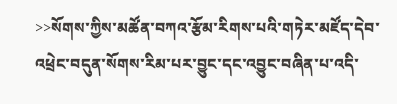>>སོགས་ཀྱིས་མཚོན་བཀའ་རྩོམ་རིགས་པའི་གཏེར་མཛོད་དེབ་འཕྲེང་བདུན་སོགས་རིམ་པར་བྱུང་དང་འབྱུང་བཞིན་པ་འདི་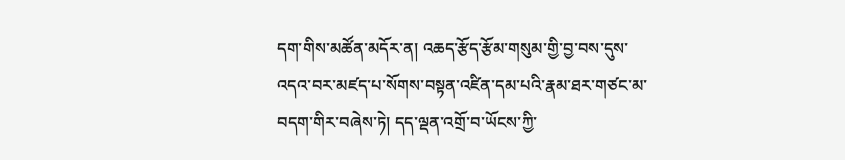དག་གིས་མཚོན་མདོར་ན། འཆད་རྩོད་རྩོམ་གསུམ་གྱི་བྱ་བས་དུས་འདའ་བར་མཛད་པ་སོགས་བསྟན་འཛིན་དམ་པའི་རྣམ་ཐར་གཙང་མ་བདག་གིར་བཞེས་ཏེ། དད་ལྡན་འགྲོ་བ་ཡོངས་ཀྱི་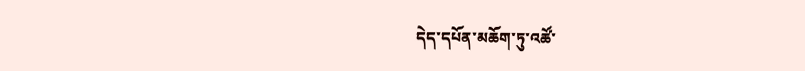དེད་དཔོན་མཆོག་ཏུ་འཚོ་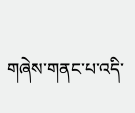གཞེས་གནང་པ་འདི་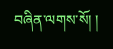བཞིན་ལགས་སོ། །